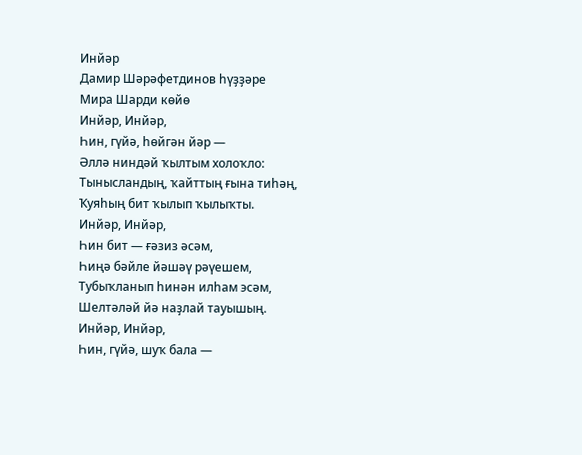Инйәр
Дамир Шәрәфетдинов һүҙҙәре
Мира Шарди көйө
Инйәр, Инйәр,
Һин, гүйә, һөйгән йәр —
Әллә ниндәй ҡылтым холоҡло:
Тынысландың, ҡайттың ғына тиһәң,
Ҡуяһың бит ҡылып ҡылыҡты.
Инйәр, Инйәр,
Һин бит — ғәзиз әсәм,
Һиңә бәйле йәшәү рәүешем,
Тубыҡланып һинән илһам эсәм,
Шелтәләй йә наҙлай тауышың.
Инйәр, Инйәр,
Һин, гүйә, шуҡ бала —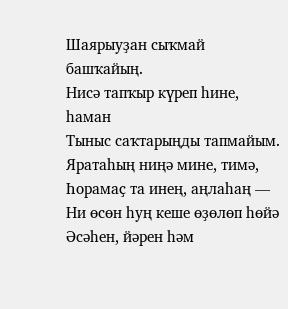Шаярыуҙан сыҡмай башҡайың.
Нисә тапҡыр күреп һине, һаман
Тыныс саҡтарыңды тапмайым.
Яратаһың ниңә мине, тимә,
Һорамаҫ та инең, аңлаһаң —
Ни өсөн һуң кеше өҙөлөп һөйә
Әсәһен, йәрен һәм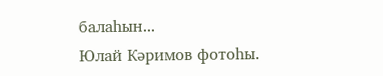балаһын...
Юлай Кәримов фотоһы.